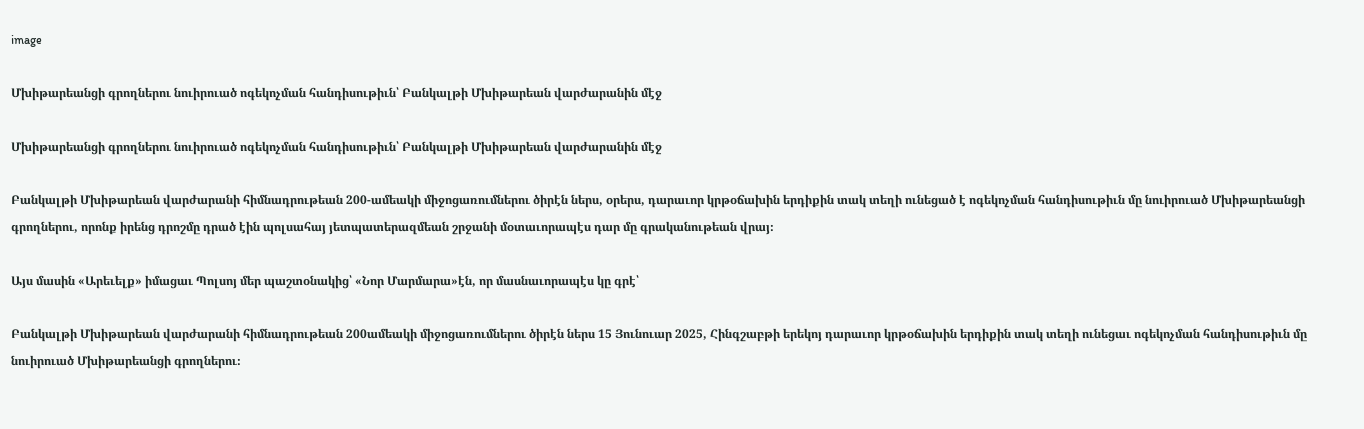image

Մխիթարեանցի գրողներու նուիրուած ոգեկոչման հանդիսութիւն՝ Բանկալթի Մխիթարեան վարժարանին մէջ

Մխիթարեանցի գրողներու նուիրուած ոգեկոչման հանդիսութիւն՝ Բանկալթի Մխիթարեան վարժարանին մէջ

Բանկալթի Մխիթարեան վարժարանի հիմնադրութեան 200-ամեակի միջոցառումներու ծիրէն ներս, օրերս, դարաւոր կրթօճախին երդիքին տակ տեղի ունեցած է ոգեկոչման հանդիսութիւն մը նուիրուած Մխիթարեանցի գրողներու, որոնք իրենց դրոշմը դրած էին պոլսահայ յետպատերազմեան շրջանի մօտաւորապէս դար մը գրականութեան վրայ։

Այս մասին «Արեւելք» իմացաւ Պոլսոյ մեր պաշտօնակից՝ «Նոր Մարմարա»էն, որ մասնաւորապէս կը գրէ՝

Բանկալթի Մխիթարեան վարժարանի հիմնադրութեան 200ամեակի միջոցառումներու ծիրէն ներս 15 Յունուար 2025, Հինգշաբթի երեկոյ դարաւոր կրթօճախին երդիքին տակ տեղի ունեցաւ ոգեկոչման հանդիսութիւն մը նուիրուած Մխիթարեանցի գրողներու։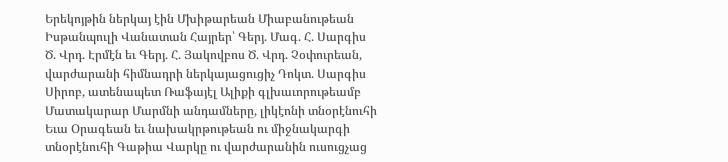Երեկոյթին ներկայ էին Մխիթարեան Միաբանութեան Իսթանպուլի Վանատան Հայրեր՝ Գերյ. Մագ. Հ. Սարգիս Ծ. Վրդ. Էրմէն եւ Գերյ. Հ. Յակովբոս Ծ. Վրդ. Չօփուրեան, վարժարանի հիմնադրի ներկայացուցիչ Դոկտ. Սարգիս Սիրոբ, ատենապետ Ռաֆայէլ Ալիքի գլխաւորութեամբ Մատակարար Մարմնի անդամները, լիկէոնի տնօրէնուհի Եւա Օրագեան եւ նախակրթութեան ու միջնակարգի տնօրէնուհի Գաթիա Վարկը ու վարժարանին ուսուցչաց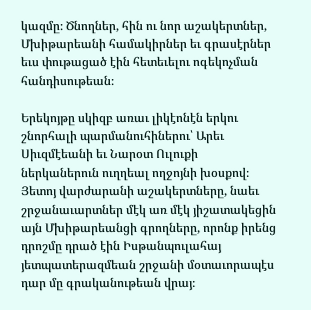կազմը։ Ծնողներ, հին ու նոր աշակերտներ, Մխիթարեանի համակիրներ եւ գրասէրներ եւս փութացած էին հետեւելու ոգեկոչման հանդիսութեան։

Երեկոյթը սկիզբ առաւ լիկէոնէն երկու շնորհալի պարմանուհիներու՝ Արեւ Սիւզմէեանի եւ Նարօտ Ուլուքի ներկաներուն ուղղեալ ողջոյնի խօսքով։ Յետոյ վարժարանի աշակերտները, նաեւ շրջանաւարտներ մէկ առ մէկ յիշատակեցին այն Մխիթարեանցի գրողները, որոնք իրենց դրոշմը դրած էին Իսթանպուլահայ յետպատերազմեան շրջանի մօտաւորապէս դար մը գրականութեան վրայ։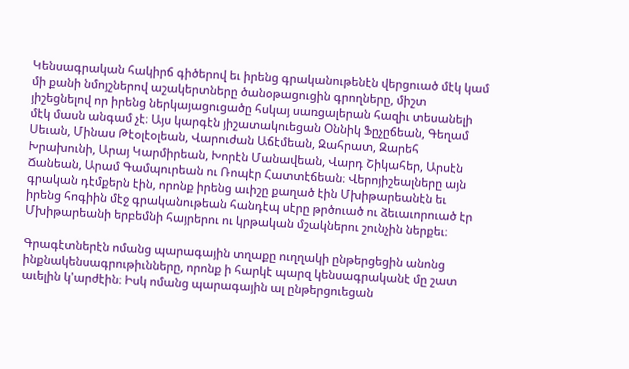Կենսագրական հակիրճ գիծերով եւ իրենց գրականութենէն վերցուած մէկ կամ մի քանի նմոյշներով աշակերտները ծանօթացուցին գրողները, միշտ յիշեցնելով որ իրենց ներկայացուցածը հսկայ սառցալերան հազիւ տեսանելի մէկ մասն անգամ չէ։ Այս կարգէն յիշատակուեցան Օննիկ Ֆըչըճեան, Գեղամ Սեւան, Մինաս Թէօլէօլեան, Վարուժան Աճէմեան, Զահրատ, Զարեհ Խրախունի, Արայ Կարմիրեան, Խորէն Մանավեան, Վարդ Շիկահեր, Արսէն Ճանեան, Արամ Գամպուրեան ու Ռոպէր Հատտէճեան։ Վերոյիշեալները այն գրական դէմքերն էին, որոնք իրենց աւիշը քաղած էին Մխիթարեանէն եւ իրենց հոգիին մէջ գրականութեան հանդէպ սէրը թրծուած ու ձեւաւորուած էր Մխիթարեանի երբեմնի հայրերու ու կրթական մշակներու շունչին ներքեւ։

Գրագէտներէն ոմանց պարագային տղաքը ուղղակի ընթերցեցին անոնց ինքնակենսագրութիւնները, որոնք ի հարկէ պարզ կենսագրականէ մը շատ աւելին կ'արժէին։ Իսկ ոմանց պարագային ալ ընթերցուեցան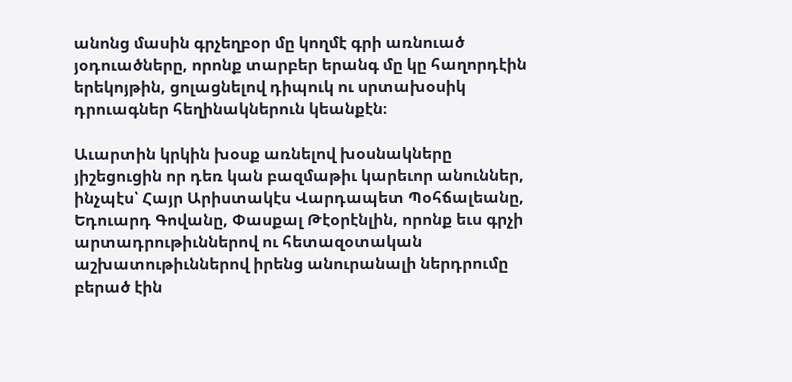անոնց մասին գրչեղբօր մը կողմէ գրի առնուած յօդուածները, որոնք տարբեր երանգ մը կը հաղորդէին երեկոյթին, ցոլացնելով դիպուկ ու սրտախօսիկ դրուագներ հեղինակներուն կեանքէն։

Աւարտին կրկին խօսք առնելով խօսնակները յիշեցուցին որ դեռ կան բազմաթիւ կարեւոր անուններ, ինչպէս՝ Հայր Արիստակէս Վարդապետ Պօհճալեանը, Եդուարդ Գովանը, Փասքալ Թէօրէնլին, որոնք եւս գրչի արտադրութիւններով ու հետազօտական աշխատութիւններով իրենց անուրանալի ներդրումը բերած էին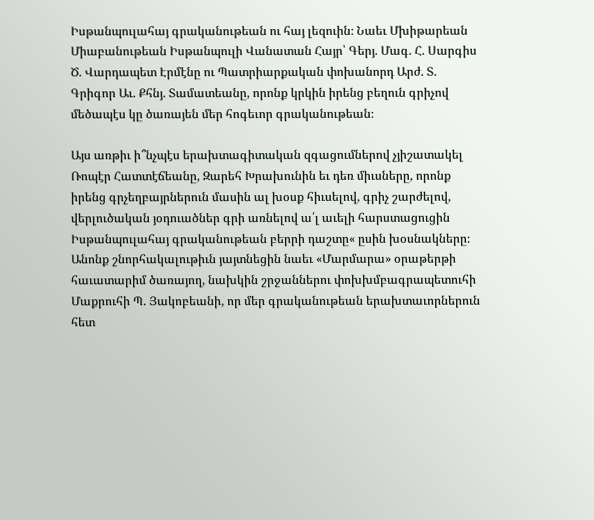Իսթանպուլահայ գրականութեան ու հայ լեզուին։ Նաեւ Մխիթարեան Միաբանութեան Իսթանպուլի Վանատան Հայր՝ Գերյ. Մագ. Հ. Սարգիս Ծ. Վարդապետ Էրմէնը ու Պատրիարքական փոխանորդ Արժ. Տ. Գրիգոր Աւ. Քհնյ. Տամատեանը, որոնք կրկին իրենց բեղուն գրիչով մեծապէս կը ծառայեն մեր հոգեւոր գրականութեան։

Այս առթիւ ի՞նչպէս երախտագիտական զգացումներով չյիշատակել Ռոպէր Հատտէճեանը, Զարեհ Խրախունին եւ դեռ միւսները, որոնք իրենց գրչեղբայրներուն մասին ալ խօսք հիւսելով, գրիչ շարժելով, վերլուծական յօդուածներ գրի առնելով ա՛լ աւելի հարստացուցին Իսթանպուլահայ գրականութեան բերրի դաշտը« ըսին խօսնակները։ Անոնք շնորհակալութիւն յայտնեցին նաեւ «Մարմարա» օրաթերթի հաւատարիմ ծառայող, նախկին շրջաններու փոխխմբագրապետուհի Մաքրուհի Պ. Յակոբեանի, որ մեր գրականութեան երախտաւորներուն հետ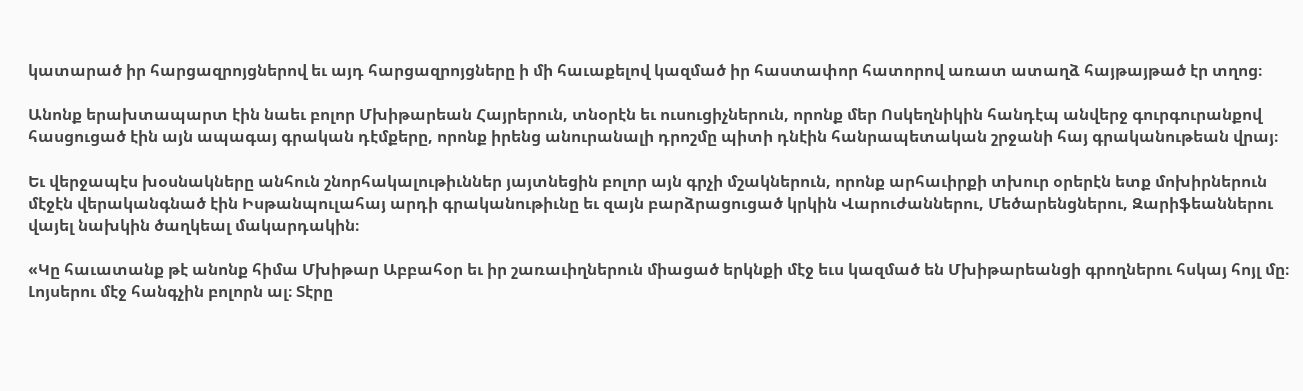կատարած իր հարցազրոյցներով եւ այդ հարցազրոյցները ի մի հաւաքելով կազմած իր հաստափոր հատորով առատ ատաղձ հայթայթած էր տղոց։

Անոնք երախտապարտ էին նաեւ բոլոր Մխիթարեան Հայրերուն, տնօրէն եւ ուսուցիչներուն, որոնք մեր Ոսկեղնիկին հանդէպ անվերջ գուրգուրանքով հասցուցած էին այն ապագայ գրական դէմքերը, որոնք իրենց անուրանալի դրոշմը պիտի դնէին հանրապետական շրջանի հայ գրականութեան վրայ։

Եւ վերջապէս խօսնակները անհուն շնորհակալութիւններ յայտնեցին բոլոր այն գրչի մշակներուն, որոնք արհաւիրքի տխուր օրերէն ետք մոխիրներուն մէջէն վերականգնած էին Իսթանպուլահայ արդի գրականութիւնը եւ զայն բարձրացուցած կրկին Վարուժաններու, Մեծարենցներու, Զարիֆեաններու վայել նախկին ծաղկեալ մակարդակին։

«Կը հաւատանք թէ անոնք հիմա Մխիթար Աբբահօր եւ իր շառաւիղներուն միացած երկնքի մէջ եւս կազմած են Մխիթարեանցի գրողներու հսկայ հոյլ մը։ Լոյսերու մէջ հանգչին բոլորն ալ։ Տէրը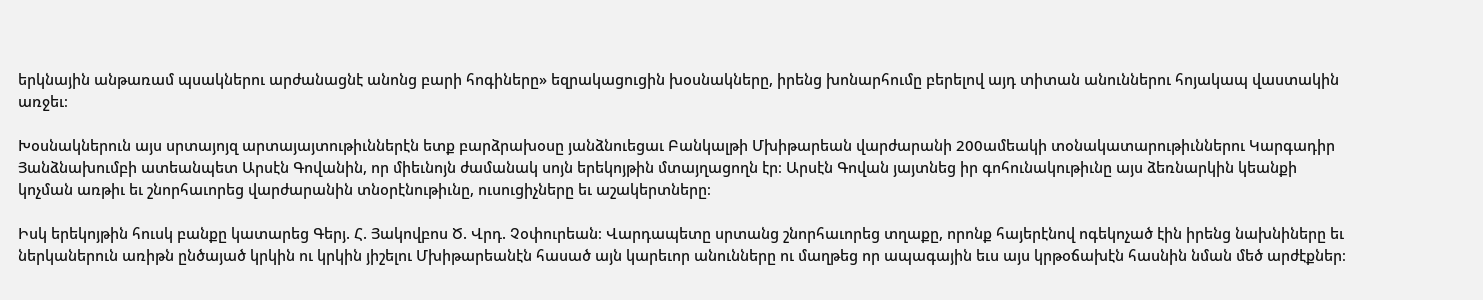երկնային անթառամ պսակներու արժանացնէ անոնց բարի հոգիները» եզրակացուցին խօսնակները, իրենց խոնարհումը բերելով այդ տիտան անուններու հոյակապ վաստակին առջեւ։

Խօսնակներուն այս սրտայոյզ արտայայտութիւններէն ետք բարձրախօսը յանձնուեցաւ Բանկալթի Մխիթարեան վարժարանի 200ամեակի տօնակատարութիւններու Կարգադիր Յանձնախումբի ատեանպետ Արսէն Գովանին, որ միեւնոյն ժամանակ սոյն երեկոյթին մտայղացողն էր։ Արսէն Գովան յայտնեց իր գոհունակութիւնը այս ձեռնարկին կեանքի կոչման առթիւ եւ շնորհաւորեց վարժարանին տնօրէնութիւնը, ուսուցիչները եւ աշակերտները։

Իսկ երեկոյթին հուսկ բանքը կատարեց Գերյ. Հ. Յակովբոս Ծ. Վրդ. Չօփուրեան։ Վարդապետը սրտանց շնորհաւորեց տղաքը, որոնք հայերէնով ոգեկոչած էին իրենց նախնիները եւ ներկաներուն առիթն ընծայած կրկին ու կրկին յիշելու Մխիթարեանէն հասած այն կարեւոր անունները ու մաղթեց որ ապագային եւս այս կրթօճախէն հասնին նման մեծ արժէքներ։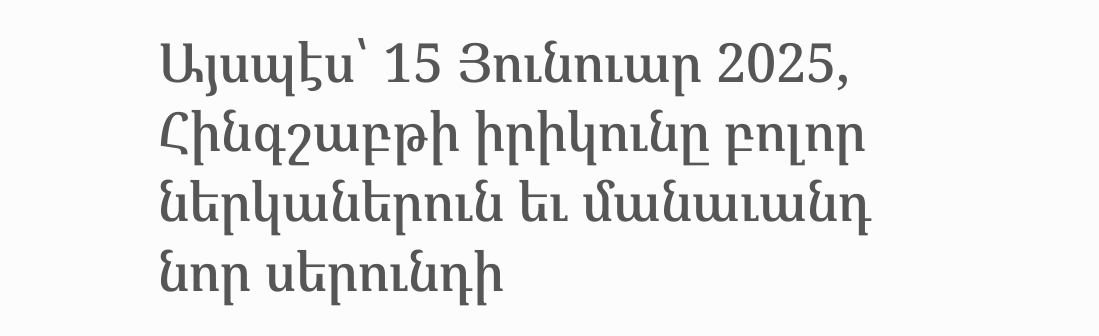Այսպէս՝ 15 Յունուար 2025, Հինգշաբթի իրիկունը բոլոր ներկաներուն եւ մանաւանդ նոր սերունդի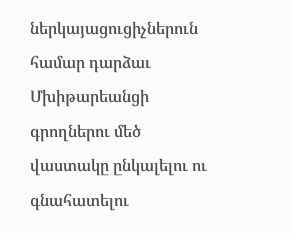ներկայացուցիչներուն համար դարձաւ Մխիթարեանցի գրողներու մեծ վաստակը ընկալելու ու գնահատելու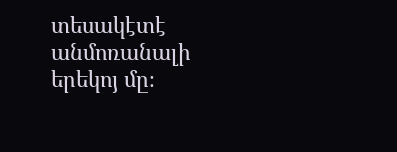տեսակէտէ անմոռանալի երեկոյ մը։